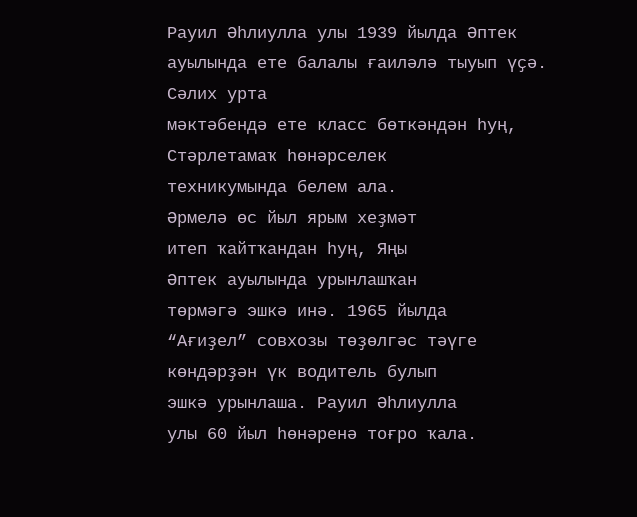Рауил Әһлиулла улы 1939 йылда Әптек ауылында ете балалы ғаиләлә тыуып үҫә. Сәлих урта
мәктәбендә ете класс бөткәндән һуң, Стәрлетамаҡ һөнәрселек
техникумында белем ала.
Әрмелә өс йыл ярым хеҙмәт
итеп ҡайтҡандан һуң, Яңы
Әптек ауылында урынлашҡан
төрмәгә эшкә инә. 1965 йылда
“Ағиҙел” совхозы төҙөлгәс тәүге
көндәрҙән үк водитель булып
эшкә урынлаша. Рауил Әһлиулла
улы 60 йыл һөнәренә тоғро ҡала.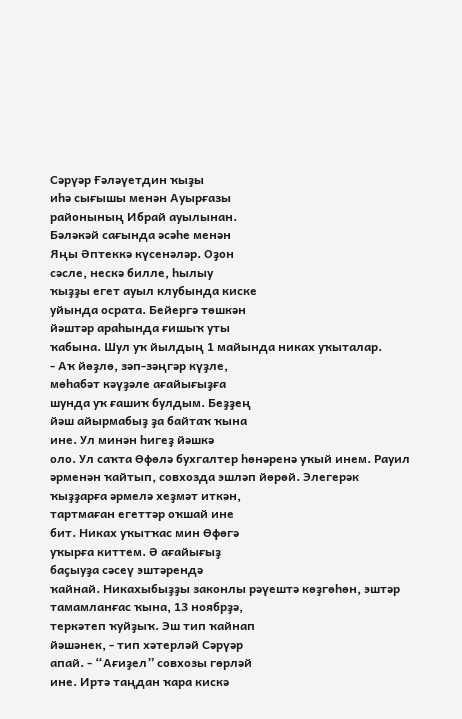Сәрүәр Ғәләүетдин ҡыҙы
иһә сығышы менән Ауырғазы
районының Ибрай ауылынан.
Бәләкәй сағында әсәһе менән
Яңы Әптеккә күсенәләр. Оҙон
сәсле, нескә билле, һылыу
ҡыҙҙы егет ауыл клубында киске
уйында осрата. Бейергә төшкән
йәштәр араһында ғишыҡ уты
ҡабына. Шул уҡ йылдың 1 майында никах уҡыталар.
- Аҡ йөҙлө, зәп-зәңгәр күҙле,
мөһабәт кәүҙәле ағайығыҙға
шунда уҡ ғашиҡ булдым. Беҙҙең
йәш айырмабыҙ ҙа байтаҡ ҡына
ине. Ул минән һигеҙ йәшкә
оло. Ул саҡта Өфөлә бухгалтер һөнәренә уҡый инем. Рауил әрменән ҡайтып, совхозда эшләп йөрөй. Элегерәк
ҡыҙҙарға әрмелә хеҙмәт иткән,
тартмаған егеттәр оҡшай ине
бит. Никах уҡытҡас мин Өфөгә
уҡырға киттем. Ә ағайығыҙ
баҫыуҙа сәсеү эштәрендә
ҡайнай. Никахыбыҙҙы законлы рәүештә көҙгөһөн, эштәр
тамамланғас ҡына, 13 ноябрҙә,
теркәтеп ҡуйҙыҡ. Эш тип ҡайнап
йәшәнек, - тип хәтерләй Сәрүәр
апай. - “Ағиҙел” совхозы гөрләй
ине. Иртә таңдан ҡара кискә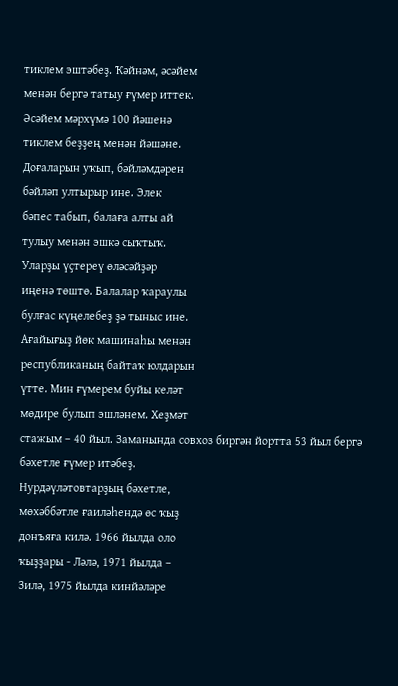тиклем эштәбеҙ. Ҡәйнәм, әсәйем
менән бергә татыу ғүмер иттек.
Әсәйем мәрхүмә 100 йәшенә
тиклем беҙҙең менән йәшәне.
Доғаларын уҡып, бәйләмдәрен
бәйләп ултырыр ине. Элек
бәпес табып, балаға алты ай
тулыу менән эшкә сыҡтыҡ.
Уларҙы үҫтереү өләсәйҙәр
иңенә төштө. Балалар ҡараулы
булғас күңелебеҙ ҙә тыныс ине.
Ағайығыҙ йөк машинаһы менән
республиканың байтаҡ юлдарын
үтте. Мин ғүмерем буйы келәт
мөдире булып эшләнем. Хеҙмәт
стажым – 40 йыл. Заманында совхоз биргән йортта 53 йыл бергә
бәхетле ғүмер итәбеҙ.
Нурдәүләтовтарҙың бәхетле,
мөхәббәтле ғаиләһендә өс ҡыҙ
донъяға килә. 1966 йылда оло
ҡыҙҙары - Ләлә, 1971 йылда –
Зилә, 1975 йылда кинйәләре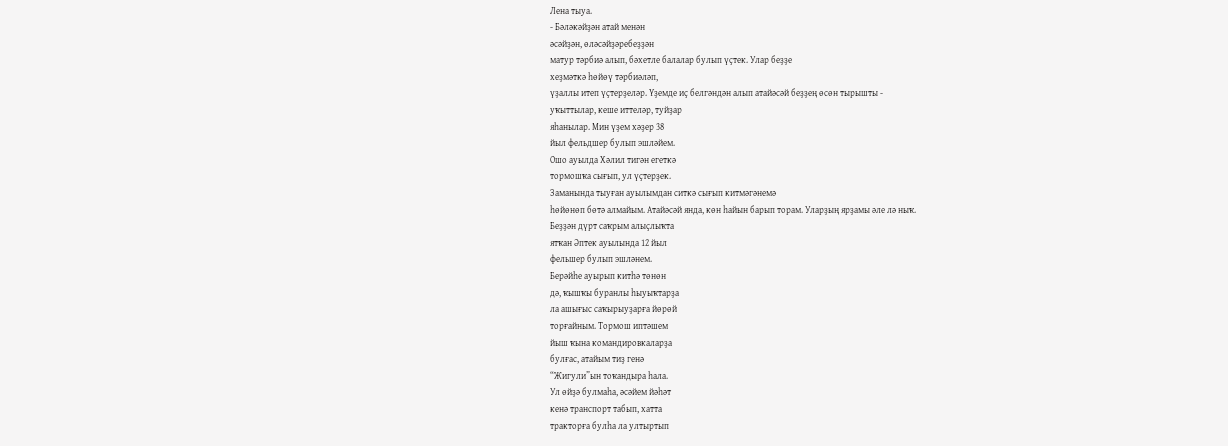Лена тыуа.
- Бәләкәйҙән атай менән
әсәйҙән, өләсәйҙәребеҙҙән
матур тәрбиә алып, бәхетле балалар булып үҫтек. Улар беҙҙе
хеҙмәткә һөйөү тәрбиәләп,
үҙаллы итеп үҫтерҙеләр. Үҙемде иҫ белгәндән алып атайәсәй беҙҙең өсөн тырышты -
уҡыттылар, кеше иттеләр, туйҙар
яһанылар. Мин үҙем хәҙер 38
йыл фельдшер булып эшләйем.
Ошо ауылда Хәлил тигән егеткә
тормошҡа сығып, ул үҫтерҙек.
Заманында тыуған ауылымдан ситкә сығып китмәгәнемә
һөйөнөп бөтә алмайым. Атайәсәй янда, көн һайын барып торам. Уларҙың ярҙамы әле лә ныҡ.
Беҙҙән дүрт саҡрым алыҫлыҡта
ятҡан Әптек ауылында 12 йыл
фельшер булып эшләнем.
Берәйһе ауырып китһә төнөн
дә, ҡышҡы буранлы һыуыҡтарҙа
ла ашығыс саҡырыуҙарға йөрөй
торғайным. Тормош иптәшем
йыш ҡына командировкаларҙа
булғас, атайым тиҙ генә
“Жигули”ын тоҡандыра һала.
Ул өйҙә булмаһа, әсәйем йәһәт
кенә транспорт табып, хатта
тракторға булһа ла ултыртып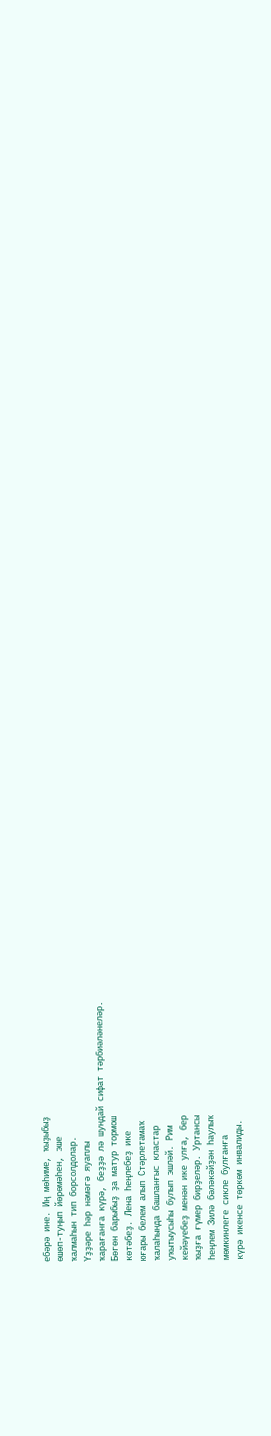ебәрә ине. Иң мөһиме, ҡыҙыбыҙ
өшөп-туңып йөрөмәһен, эше
ҡалмаһын тип борсолдолар.
Үҙҙәре һәр нәмәгә яуаплы
ҡарағанға күрә, беҙҙә лә шундай сифат тәрбиәләнеләр.
Бөгөн барыбыҙ ҙа матур тормош
көтәбеҙ. Лена һеңлебеҙ ике
юғары белем алып Стәрлетамаҡ
ҡалаһында башланғыс кластар
уҡытыусыһы булып эшләй. Рим
кейәүебеҙ менән ике улға, бер
ҡыҙға ғүмер бирҙеләр. Уртансы
һеңлем Зилә бәләкәйҙән һаулыҡ
мөмкинлеге сикле булғанға
күрә икенсе төркөм инвалиды.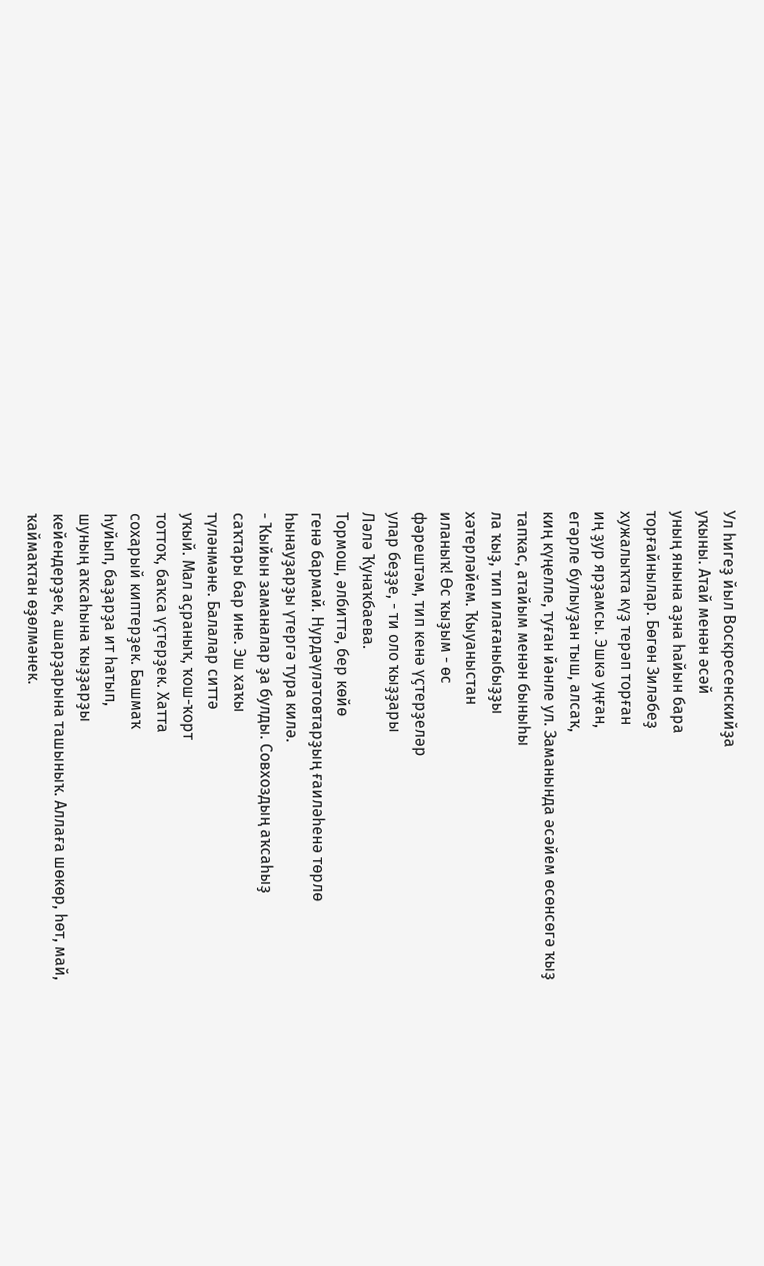Ул һигеҙ йыл Воскресенскийҙа
уҡыны. Атай менән әсәй
уның янына аҙна һайын бара
торғайнылар. Бөгөн Зиләбеҙ
хужалыҡта күҙ терәп торған
иң ҙур ярҙамсы. Эшкә уңған,
егәрле булыуҙан тыш, алсаҡ,
киң күңелле, туған йәнле ул. Заманында әсәйем өсөнсөгә ҡыҙ
тапҡас, атайым менән быныһы
ла ҡыҙ, тип илағаныбыҙҙы
хәтерләйем. Ҡыуаныстан
иланыҡ! Өс ҡыҙым - өс
фәрештәм, тип кенә үҫтерҙеләр
улар беҙҙе, - ти оло ҡыҙҙары
Ләлә Ҡунаҡбаева.
Тормош, әлбиттә, бер көйө
генә бармай. Нурдәүләтовтарҙың ғаиләһенә төрлө
һынауҙарҙы үтергә тура килә.
- Ҡыйын заманалар ҙа булды. Совхоздың аҡсаһыҙ
саҡтары бар ине. Эш хаҡы
түләнмәне. Балалар ситтә
уҡый. Мал аҫраныҡ, ҡош-ҡорт
тоттоҡ, баҡса үҫтерҙек. Хатта
сохарый киптерҙек. Башмаҡ
һуйып, баҙарҙа ит һатып,
шуның аҡсаһына ҡыҙҙарҙы
кейендерҙек, ашарҙарына ташыныҡ. Аллаға шөкөр, һөт, май,
ҡаймаҡтан өҙөлмәнек.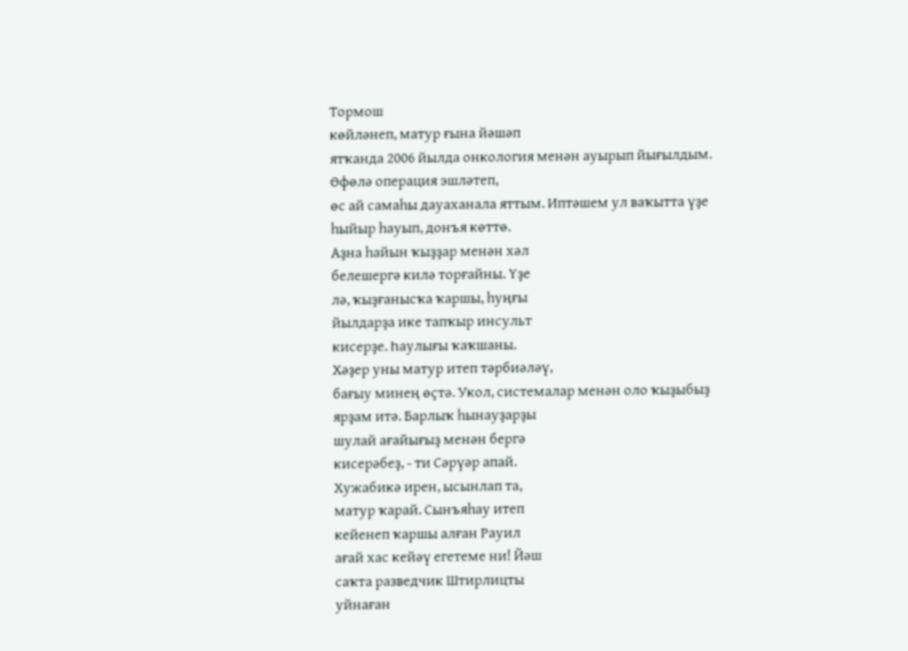Тормош
көйләнеп, матур ғына йәшәп
ятҡанда 2006 йылда онкология менән ауырып йығылдым.
Өфөлә операция эшләтеп,
өс ай самаһы дауаханала яттым. Иптәшем ул ваҡытта үҙе
һыйыр һауып, донъя көттө.
Аҙна һайын ҡыҙҙар менән хәл
белешергә килә торғайны. Үҙе
лә, ҡыҙғанысҡа ҡаршы, һуңғы
йылдарҙа ике тапҡыр инсульт
кисерҙе. Һаулығы ҡаҡшаны.
Хәҙер уны матур итеп тәрбиәләү,
бағыу минең өҫтә. Укол, системалар менән оло ҡыҙыбыҙ
ярҙам итә. Барлыҡ һынауҙарҙы
шулай ағайығыҙ менән бергә
кисерәбеҙ, - ти Сәрүәр апай.
Хужабикә ирен, ысынлап та,
матур ҡарай. Сынъяһау итеп
кейенеп ҡаршы алған Рауил
ағай хас кейәү егетеме ни! Йәш
саҡта разведчик Штирлицты
уйнаған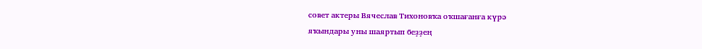совет актеры Вячеслав Тихоновҡа оҡшағанға күрә
яҡындары уны шаяртып беҙҙең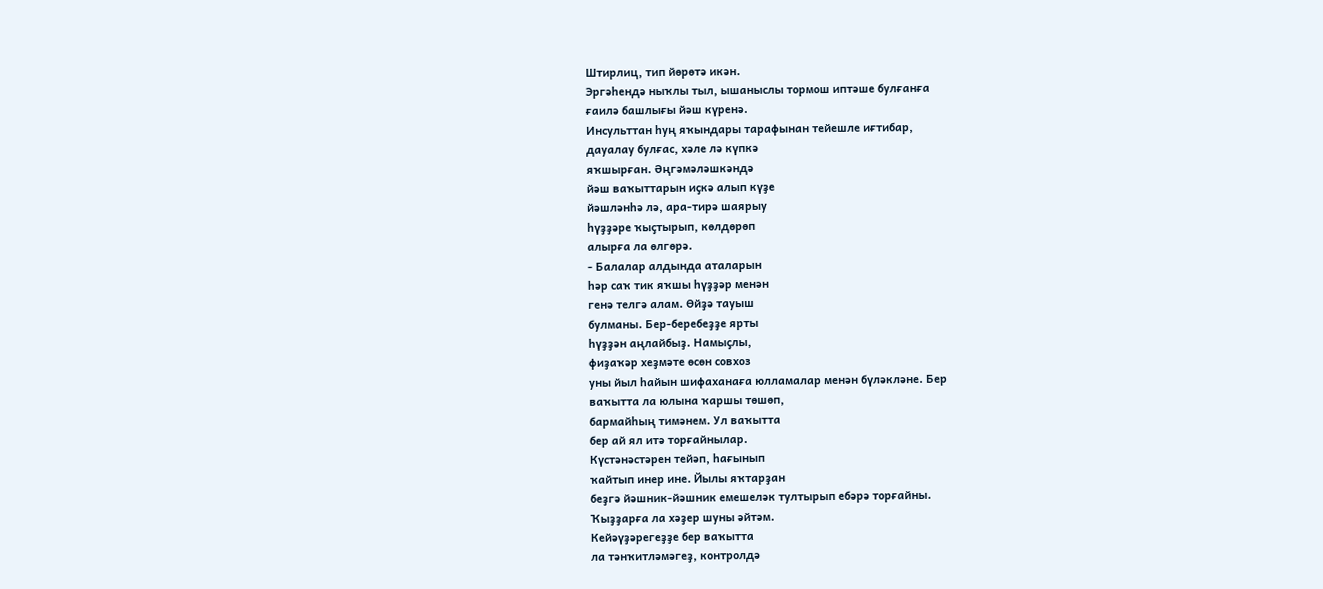Штирлиц, тип йөрөтә икән.
Эргәһендә ныҡлы тыл, ышаныслы тормош иптәше булғанға
ғаилә башлығы йәш күренә.
Инсульттан һуң яҡындары тарафынан тейешле иғтибар,
дауалау булғас, хәле лә күпкә
яҡшырған. Әңгәмәләшкәндә
йәш ваҡыттарын иҫкә алып күҙе
йәшләнһә лә, ара-тирә шаярыу
һүҙҙәре ҡыҫтырып, көлдөрөп
алырға ла өлгөрә.
- Балалар алдында аталарын
һәр саҡ тик яҡшы һүҙҙәр менән
генә телгә алам. Өйҙә тауыш
булманы. Бер-беребеҙҙе ярты
һүҙҙән аңлайбыҙ. Намыҫлы,
фиҙаҡәр хеҙмәте өсөн совхоз
уны йыл һайын шифаханаға юлламалар менән бүләкләне. Бер
ваҡытта ла юлына ҡаршы төшөп,
бармайһың тимәнем. Ул ваҡытта
бер ай ял итә торғайнылар.
Күстәнәстәрен тейәп, һағынып
ҡайтып инер ине. Йылы яҡтарҙан
беҙгә йәшник-йәшник емешеләк тултырып ебәрә торғайны.
Ҡыҙҙарға ла хәҙер шуны әйтәм.
Кейәүҙәрегеҙҙе бер ваҡытта
ла тәнҡитләмәгеҙ, контролдә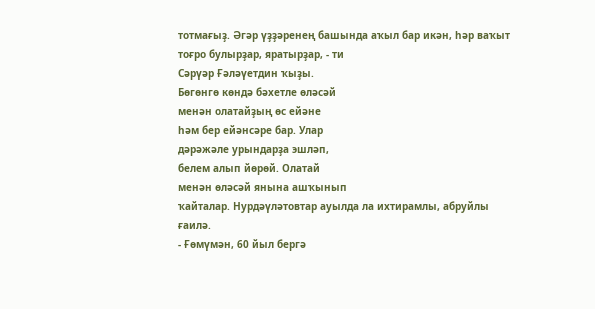тотмағыҙ. Әгәр үҙҙәренең башында аҡыл бар икән, һәр ваҡыт
тоғро булырҙар, яратырҙар, - ти
Сәрүәр Ғәләүетдин ҡыҙы.
Бөгөнгө көндә бәхетле өләсәй
менән олатайҙың өс ейәне
һәм бер ейәнсәре бар. Улар
дәрәжәле урындарҙа эшләп,
белем алып йөрөй. Олатай
менән өләсәй янына ашҡынып
ҡайталар. Нурдәүләтовтар ауылда ла ихтирамлы, абруйлы
ғаилә.
- Ғөмүмән, 60 йыл бергә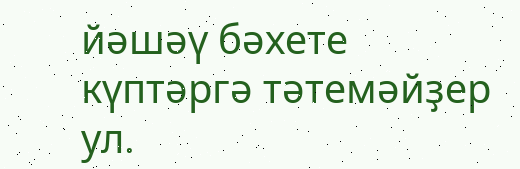йәшәү бәхете күптәргә тәтемәйҙер ул.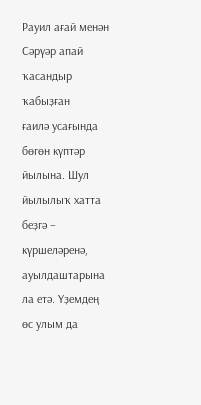Рауил ағай менән
Сәрүәр апай ҡасандыр ҡабыҙған
ғаилә усағында бөгөн күптәр
йылына. Шул йылылыҡ хатта
беҙгә – күршеләренә, ауылдаштарына ла етә. Үҙемдең
өс улым да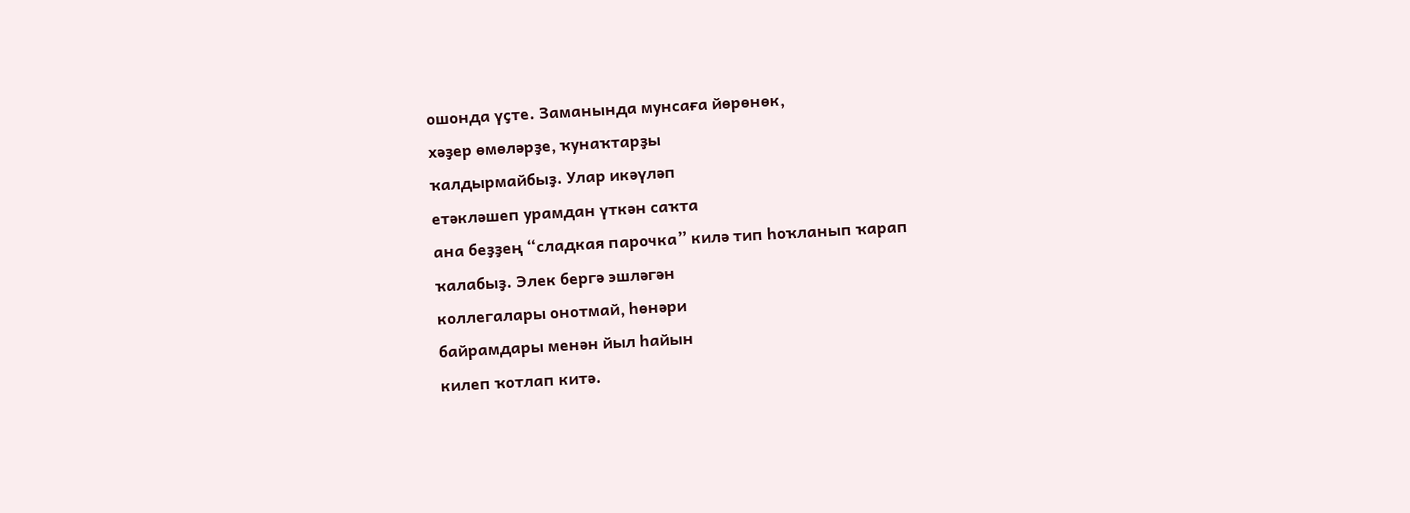ошонда үҫте. Заманында мунсаға йөрөнөк,
хәҙер өмөләрҙе, ҡунаҡтарҙы
ҡалдырмайбыҙ. Улар икәүләп
етәкләшеп урамдан үткән саҡта
ана беҙҙең “сладкая парочка” килә тип һоҡланып ҡарап
ҡалабыҙ. Элек бергә эшләгән
коллегалары онотмай, һөнәри
байрамдары менән йыл һайын
килеп ҡотлап китә.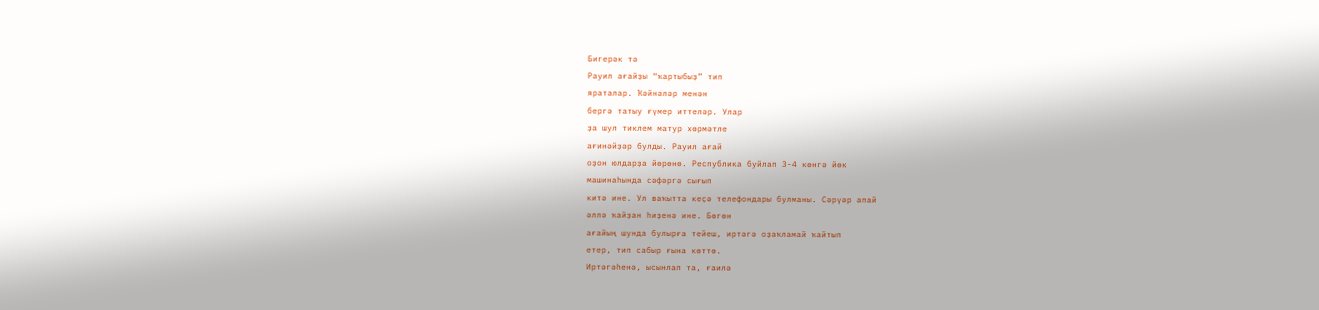Бигерәк тә
Рауил ағайҙы “ҡартыбыҙ” тип
яраталар. Ҡәйнәләр менән
бергә татыу ғүмер иттеләр. Улар
ҙа шул тиклем матур хөрмәтле
ағинәйҙәр булды. Рауил ағай
оҙон юлдарҙа йөрөнө. Республика буйлап 3-4 көнгә йөк
машинаһында сәфәргә сығып
китә ине. Ул ваҡытта кеҫә телефондары булманы. Сәрүәр апай
әллә ҡайҙан һиҙенә ине. Бөгөн
ағайың шунда булырға тейеш, иртәгә оҙаҡламай ҡайтып
етер, тип сабыр ғына көттө.
Иртәгәһенә, ысынлап та, ғаилә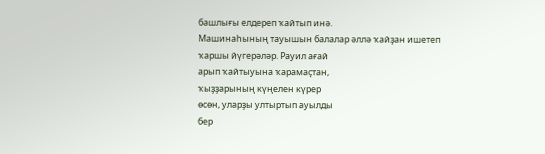башлығы елдереп ҡайтып инә.
Машинаһының тауышын балалар әллә ҡайҙан ишетеп
ҡаршы йүгерәләр. Рауил ағай
арып ҡайтыуына ҡарамаҫтан,
ҡыҙҙарының күңелен күрер
өсөн, уларҙы ултыртып ауылды
бер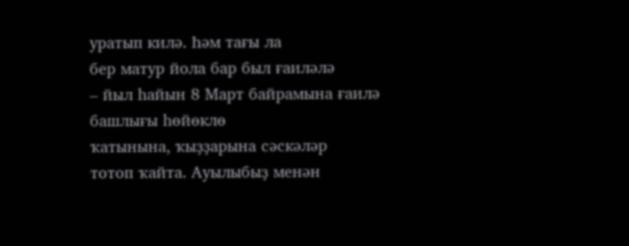уратып килә. Һәм тағы ла
бер матур йола бар был ғаиләлә
– йыл һайын 8 Март байрамына ғаилә башлығы һөйөклө
ҡатынына, ҡыҙҙарына сәскәләр
тотоп ҡайта. Ауылыбыҙ менән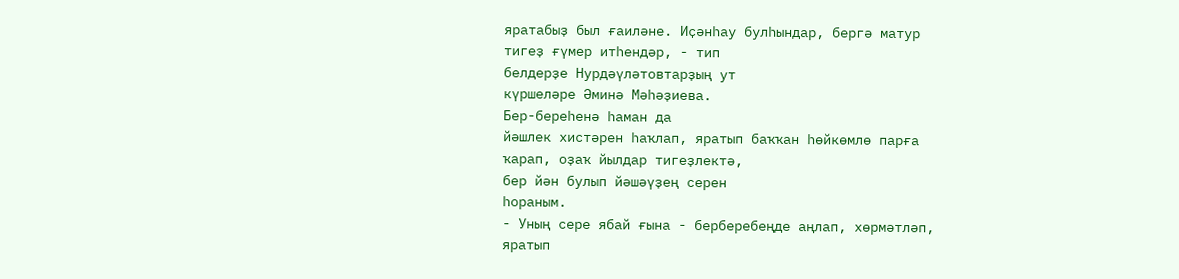яратабыҙ был ғаиләне. Иҫәнһау булһындар, бергә матур
тигеҙ ғүмер итһендәр, - тип
белдерҙе Нурдәүләтовтарҙың ут
күршеләре Әминә Мәһәҙиева.
Бер-береһенә һаман да
йәшлек хистәрен һаҡлап, яратып баҡҡан һөйкөмлө парға
ҡарап, оҙаҡ йылдар тигеҙлектә,
бер йән булып йәшәүҙең серен
һораным.
- Уның сере ябай ғына - берберебеңде аңлап, хөрмәтләп,
яратып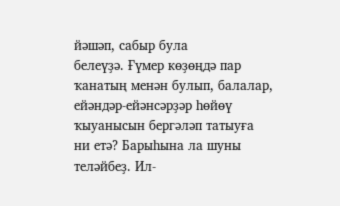йәшәп, сабыр була
белеүҙә. Ғүмер көҙөңдә пар
ҡанатың менән булып, балалар, ейәндәр-ейәнсәрҙәр һөйөү
ҡыуанысын бергәләп татыуға
ни етә? Барыһына ла шуны
теләйбеҙ. Ил-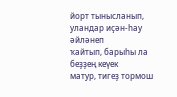йорт тынысланып, уландар иҫән-һау әйләнеп
ҡайтып, барыһы ла беҙҙең кеүек
матур, тигеҙ тормош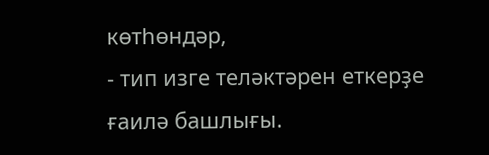көтһөндәр,
- тип изге теләктәрен еткерҙе
ғаилә башлығы.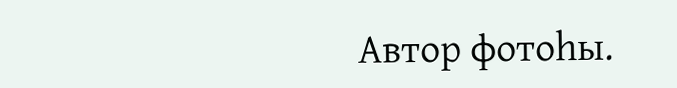Автор фотоһы.